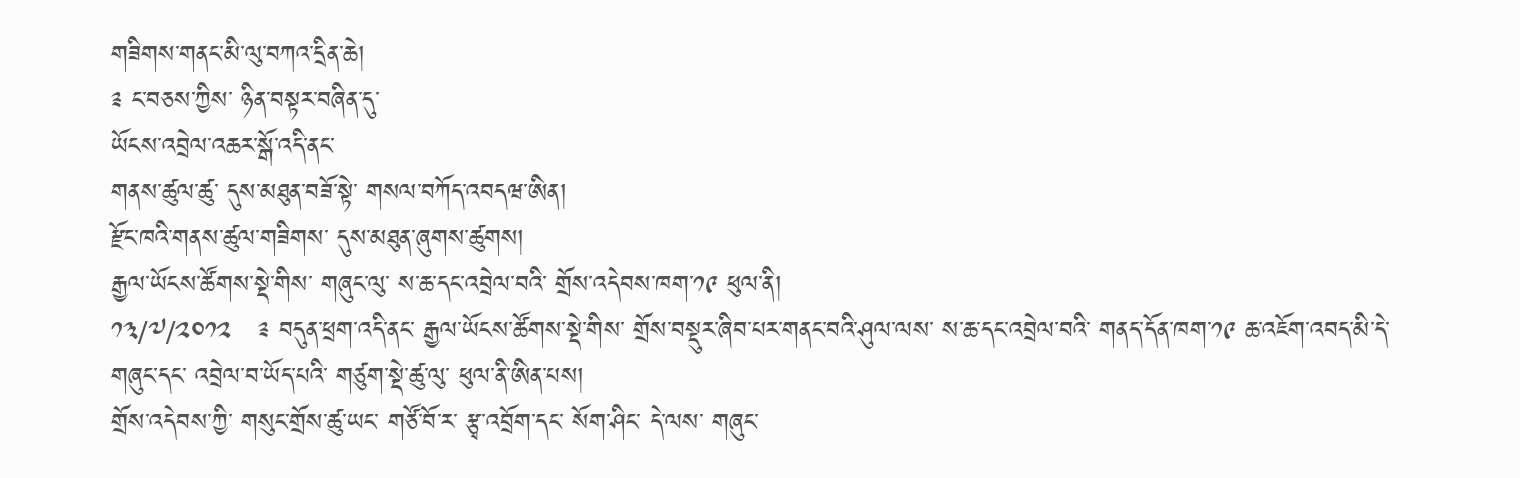གཟིགས་གནང་མི་ལུ་བཀའ་དྲིན་ཆེ།
༉ ང་བཅས་ཀྱིས་ ཉིན་བསྟར་བཞིན་དུ་
ཡོངས་འབྲེལ་འཆར་སྒོ་འདི་ནང་
གནས་ཚུལ་ཚུ་ དུས་མཐུན་བཟོ་སྟེ་ གསལ་བཀོད་འབདཝ་ཨིན།
རྫོང་ཁའི་གནས་ཚུལ་གཟིགས་ དུས་མཐུན་ཞུགས་ཚུགས།
རྒྱལ་ཡོངས་ཚོགས་སྡེ་གིས་ གཞུང་ལུ་ ས་ཆ་དང་འབྲེལ་བའི་ གྲོས་འདེབས་ཁག་༡༩ ཕུལ་ནི།
༡༣/༧/༢༠༡༢   ༉ བདུན་ཕྲག་འདི་ནང་ རྒྱལ་ཡོངས་ཚོགས་སྡེ་གིས་ གྲོས་བསྡུར་ཞིབ་པར་གནང་བའི་ཤུལ་ལས་ ས་ཆ་དང་འབྲེལ་བའི་ གནད་དོན་ཁག་༡༩ ཆ་འཇོག་འབད་མི་དེ་ གཞུང་དང་ འབྲེལ་བ་ཡོད་པའི་ གཙུག་སྡེ་ཚུ་ལུ་ ཕུལ་ནི་ཨིན་པས།
གྲོས་འདེབས་ཀྱི་ གསུང་གྲོས་ཚུ་ཡང་ གཙོ་བོ་ར་ རྩྭ་འབྲོག་དང་ སོག་ཤིང་ དེ་ལས་ གཞུང་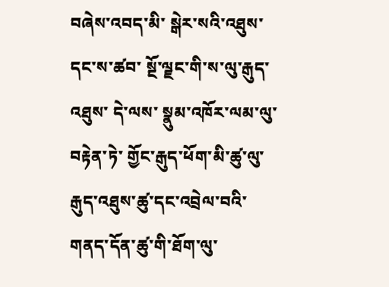བཞེས་འབད་མི་ སྒེར་སའི་འཐུས་དང་ས་ཚབ་ སྔོ་ལྗང་གི་ས་ལུ་རྒུད་འཐུས་ དེ་ལས་ སྣུམ་འཁོར་ལམ་ལུ་བརྟེན་ཏེ་ གྱོང་རྒུད་ཕོག་མི་ཚུ་ལུ་ རྒུད་འཐུས་ཚུ་དང་འབྲེལ་བའི་ གནད་དོན་ཚུ་གི་ཐོག་ལུ་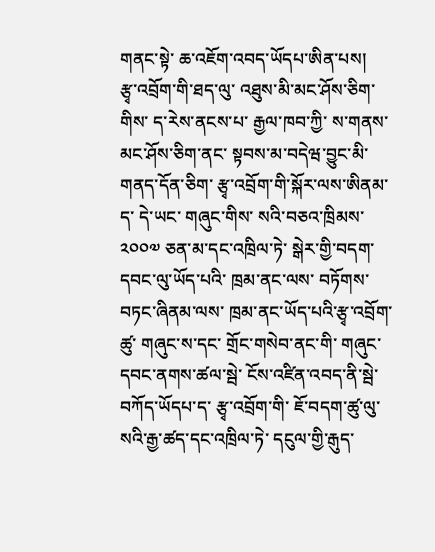གནང་སྟེ་ ཆ་འཇོག་འབད་ཡོདཔ་ཨིན་པས།
རྩྭ་འབྲོག་གི་ཐད་ལུ་ འཐུས་མི་མང་ཤོས་ཅིག་གིས་ ད་རེས་ནངས་པ་ རྒྱལ་ཁབ་ཀྱི་ ས་གནས་མང་ཤོས་ཅིག་ནང་ སྟབས་མ་བདེཝ་བྱུང་མི་ གནད་དོན་ཅིག་ རྩྭ་འབྲོག་གི་སྐོར་ལས་ཨིནམ་ད་ དེ་ཡང་ གཞུང་གིས་ སའི་བཅའ་ཁྲིམས་༢༠༠༧ ཅན་མ་དང་འཁྲིལ་ཏེ་ སྒེར་གྱི་བདག་དབང་ལུ་ཡོད་པའི་ ཁྲམ་ནང་ལས་ བཏོགས་བཏང་ཞིནམ་ལས་ ཁྲམ་ནང་ཡོད་པའི་རྩྭ་འབྲོག་ཚུ་ གཞུང་ས་དང་ གྲོང་གསེབ་ནང་གི་ གཞུང་དབང་ནགས་ཚལ་སྦེ་ ངོས་འཛིན་འབད་ནི་སྦེ་ བཀོད་ཡོདཔ་ད་ རྩྭ་འབྲོག་གི་ ཇོ་བདག་ཚུ་ལུ་ སའི་རྒྱ་ཚད་དང་འཁྲིལ་ཏེ་ དངུལ་གྱི་རྒུད་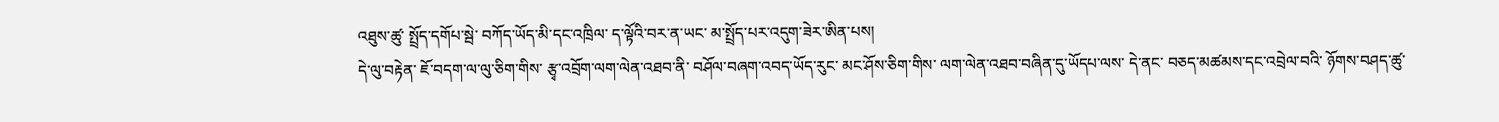འཐུས་ཚུ་ སྤྲོད་དགོཔ་སྦེ་ བཀོད་ཡོད་མི་དང་འཁྲིལ་ ད་ལྟོའི་བར་ན་ཡང་ མ་སྤྲོད་པར་འདུག་ཟེར་ཨིན་པས།
དེ་ལུ་བརྟེན་ ཇོ་བདག་ལ་ལུ་ཅིག་གིས་ རྩྭ་འབྲོག་ལག་ལེན་འཐབ་ནི་ བཤོལ་བཞག་འབད་ཡོད་རུང་ མང་ཤོས་ཅིག་གིས་ ལག་ལེན་འཐབ་བཞིན་དུ་ཡོདཔ་ལས་ དེ་ནང་ བཅད་མཚམས་དང་འབྲེལ་བའི་ ཉོགས་བཤད་ཚུ་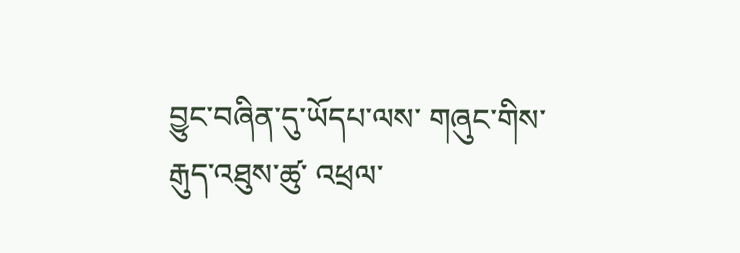བྱུང་བཞིན་དུ་ཡོདཔ་ལས་ གཞུང་གིས་ རྒུད་འཐུས་ཚུ་ འཕྲལ་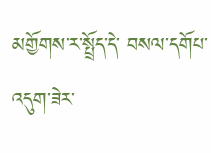མགྱོགས་ར་སྤྲོད་དེ་ བསལ་དགོཔ་འདུག་ཟེར་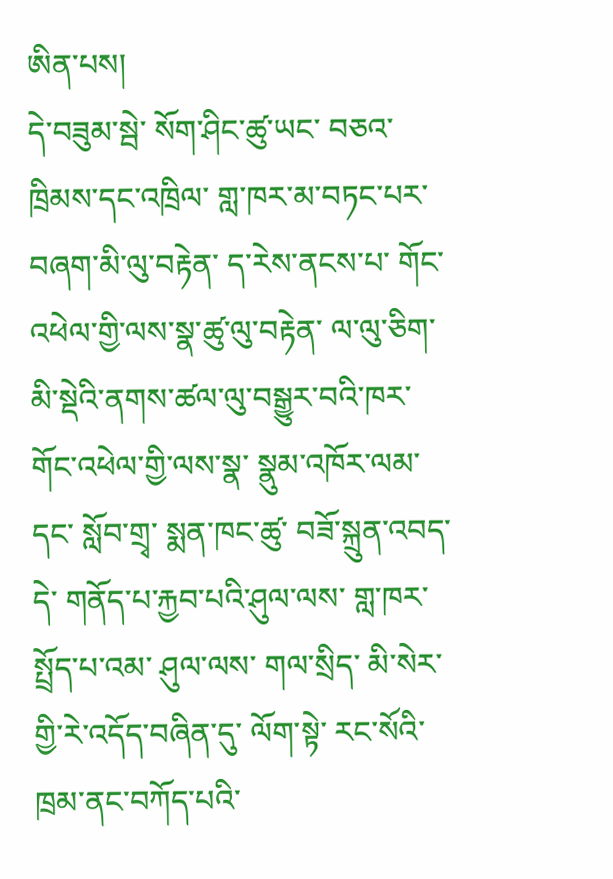ཨིན་པས།
དེ་བཟུམ་སྦེ་ སོག་ཤིང་ཚུ་ཡང་ བཅའ་ཁྲིམས་དང་འཁྲིལ་ གླ་ཁར་མ་བཏང་པར་ བཞག་མི་ལུ་བརྟེན་ ད་རེས་ནངས་པ་ གོང་འཕེལ་གྱི་ལས་སྣ་ཚུ་ལུ་བརྟེན་ ལ་ལུ་ཅིག་ མི་སྡེའི་ནགས་ཚལ་ལུ་བསྒྱུར་བའི་ཁར་ གོང་འཕེལ་གྱི་ལས་སྣ་ སྣུམ་འཁོར་ལམ་དང་ སློབ་གྲྭ་ སྨན་ཁང་ཚུ་ བཟོ་སྐྲུན་འབད་དེ་ གནོད་པ་རྐྱབ་པའི་ཤུལ་ལས་ གླ་ཁར་སྤྲོད་པ་འམ་ ཤུལ་ལས་ གལ་སྲིད་ མི་སེར་གྱི་རེ་འདོད་བཞིན་དུ་ ལོག་སྟེ་ རང་སོའི་ ཁྲམ་ནང་བཀོད་པའི་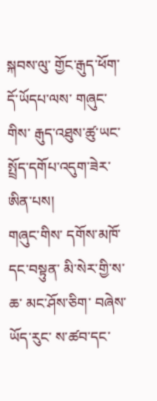སྐབས་ལུ་ གྱོང་རྒུད་ཕོག་དོ་ཡོདཔ་ལས་ གཞུང་གིས་ རྒུད་འཐུས་ཚུ་ཡང་ སྤྲོད་དགོཔ་འདུག་ཟེར་ཨིན་པས།
གཞུང་གིས་ དགོས་མཁོ་དང་བསྟུན་ མི་སེར་གྱི་ས་ཆ་ མང་ཤོས་ཅིག་ བཞེས་ཡོད་རུང་ ས་ཚབ་དང་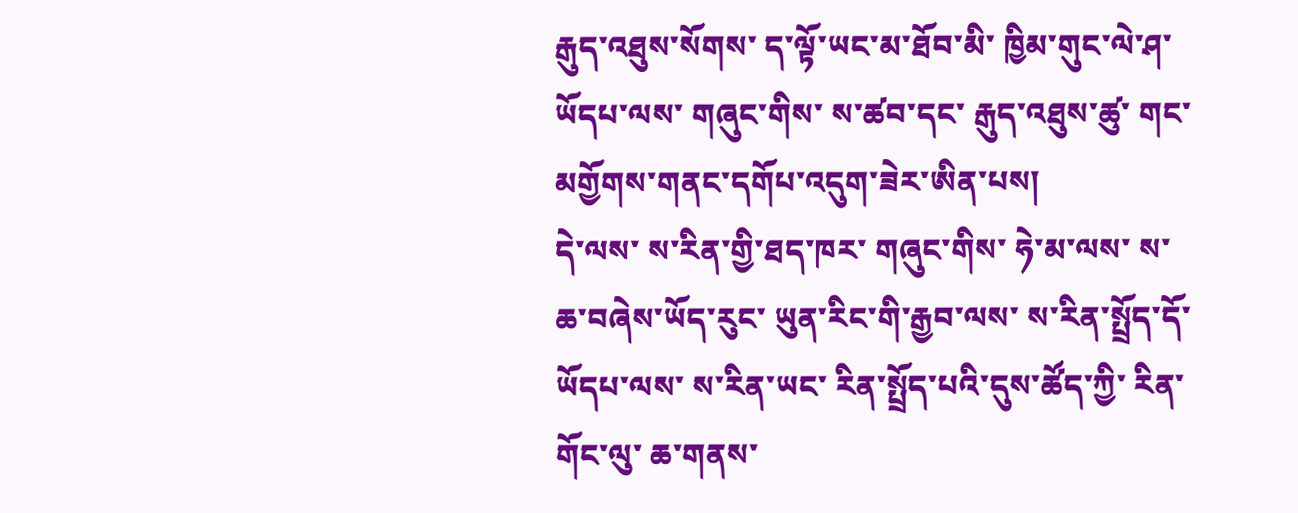རྒུད་འཐུས་སོགས་ ད་ལྟོ་ཡང་མ་ཐོབ་མི་ ཁྱིམ་གུང་ལེ་ཤ་ཡོདཔ་ལས་ གཞུང་གིས་ ས་ཚབ་དང་ རྒུད་འཐུས་ཚུ་ གང་མགྱོགས་གནང་དགོཔ་འདུག་ཟེར་ཨིན་པས།
དེ་ལས་ ས་རིན་གྱི་ཐད་ཁར་ གཞུང་གིས་ ཧེ་མ་ལས་ ས་ཆ་བཞེས་ཡོད་རུང་ ཡུན་རིང་གི་རྒྱབ་ལས་ ས་རིན་སྤྲོད་དོ་ཡོདཔ་ལས་ ས་རིན་ཡང་ རིན་སྤྲོད་པའི་དུས་ཚོད་ཀྱི་ རིན་གོང་ལུ་ ཆ་གནས་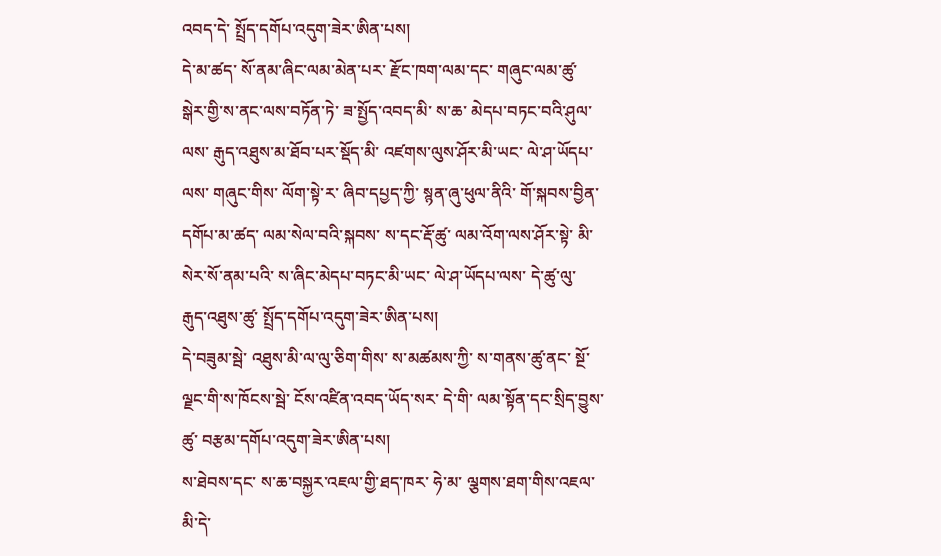འབད་དེ་ སྤྲོད་དགོཔ་འདུག་ཟེར་ཨིན་པས།
དེ་མ་ཚད་ སོ་ནམ་ཞིང་ལམ་མེན་པར་ རྫོང་ཁག་ལམ་དང་ གཞུང་ལམ་ཚུ་ སྒེར་གྱི་ས་ནང་ལས་བཏོན་ཏེ་ ཟ་སྤྱོད་འབད་མི་ ས་ཆ་ མེདཔ་བཏང་བའི་ཤུལ་ལས་ རྒུད་འཐུས་མ་ཐོབ་པར་སྡོད་མི་ འཛགས་ལུས་ཤོར་མི་ཡང་ ལེ་ཤ་ཡོདཔ་ལས་ གཞུང་གིས་ ལོག་སྟེ་ར་ ཞིབ་དཔྱད་ཀྱི་ སྙན་ཞུ་ཕུལ་ནིའི་ གོ་སྐབས་བྱིན་དགོཔ་མ་ཚད་ ལམ་སེལ་བའི་སྐབས་ ས་དང་རྡོ་ཚུ་ ལམ་འོག་ལས་ཤོར་སྟེ་ མི་སེར་སོ་ནམ་པའི་ ས་ཞིང་མེདཔ་བཏང་མི་ཡང་ ལེ་ཤ་ཡོདཔ་ལས་ དེ་ཚུ་ལུ་ རྒུད་འཐུས་ཚུ་ སྤྲོད་དགོཔ་འདུག་ཟེར་ཨིན་པས།
དེ་བཟུམ་སྦེ་ འཐུས་མི་ལ་ལུ་ཅིག་གིས་ ས་མཚམས་ཀྱི་ ས་གནས་ཚུ་ནང་ སྔོ་ལྗང་གི་ས་ཁོངས་སྦེ་ ངོས་འཛིན་འབད་ཡོད་སར་ དེ་གི་ ལམ་སྟོན་དང་སྲིད་བྱུས་ཚུ་ བརྩམ་དགོཔ་འདུག་ཟེར་ཨིན་པས།
ས་ཐེབས་དང་ ས་ཆ་བསྐྱར་འཇལ་གྱི་ཐད་ཁར་ ཧེ་མ་ ལྕགས་ཐག་གིས་འཇལ་མི་དེ་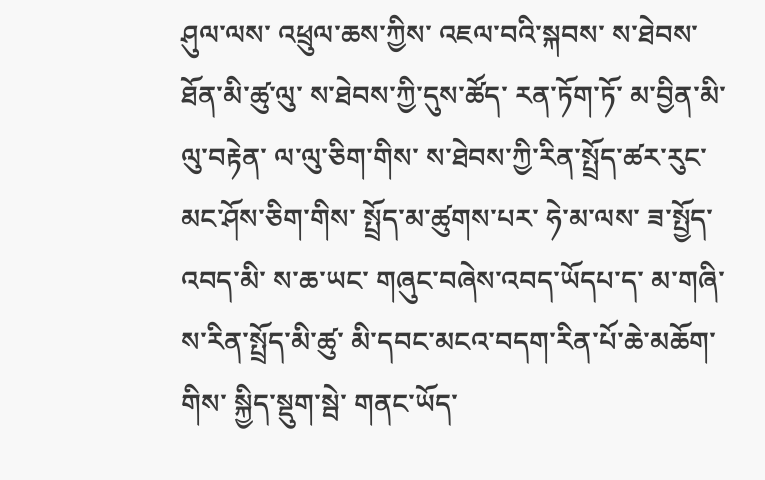ཤུལ་ལས་ འཕྲུལ་ཆས་ཀྱིས་ འཇལ་བའི་སྐབས་ ས་ཐེབས་ཐོན་མི་ཚུ་ལུ་ ས་ཐེབས་ཀྱི་དུས་ཚོད་ རན་ཏོག་ཏོ་ མ་བྱིན་མི་ལུ་བརྟེན་ ལ་ལུ་ཅིག་གིས་ ས་ཐེབས་ཀྱི་རིན་སྤྲོད་ཚར་རུང་ མང་ཤོས་ཅིག་གིས་ སྤྲོད་མ་ཚུགས་པར་ ཧེ་མ་ལས་ ཟ་སྤྱོད་འབད་མི་ ས་ཆ་ཡང་ གཞུང་བཞེས་འབད་ཡོདཔ་ད་ མ་གཞི་ ས་རིན་སྤྲོད་མི་ཚུ་ མི་དབང་མངའ་བདག་རིན་པོ་ཆེ་མཆོག་གིས་ སྐྱིད་སྡུག་སྦེ་ གནང་ཡོད་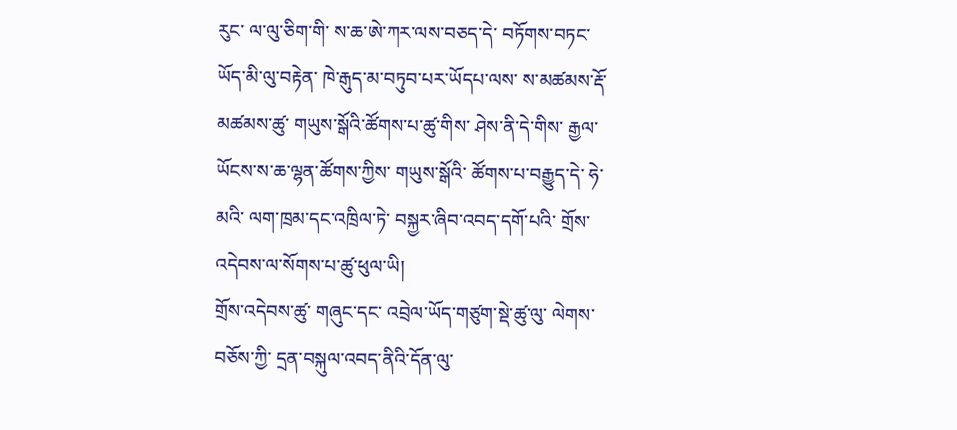རུང་ ལ་ལུ་ཅིག་གི་ ས་ཆ་ཨེ་ཀར་ལས་བཅད་དེ་ བཏོགས་བཏང་ཡོད་མི་ལུ་བརྟེན་ ཁེ་རྒུད་མ་བཏུབ་པར་ཡོདཔ་ལས་ ས་མཚམས་རྡོ་མཚམས་ཚུ་ གཡུས་སྒོའི་ཚོགས་པ་ཚུ་གིས་ ཤེས་ནི་དེ་གིས་ རྒྱལ་ཡོངས་ས་ཆ་ལྷན་ཚོགས་ཀྱིས་ གཡུས་སྒོའི་ ཚོགས་པ་བརྒྱུད་དེ་ ཧེ་མའི་ ལག་ཁྲམ་དང་འཁྲིལ་ཏེ་ བསྐྱར་ཞིབ་འབད་དགོ་པའི་ གྲོས་འདེབས་ལ་སོགས་པ་ཚུ་ཕུལ་ཡི།
གྲོས་འདེབས་ཚུ་ གཞུང་དང་ འབྲེལ་ཡོད་གཙུག་སྡེ་ཚུ་ལུ་ ལེགས་བཅོས་ཀྱི་ དྲན་བསྐུལ་འབད་ནིའི་དོན་ལུ་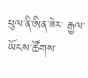ཕུལ་ནི་ཨིན་ཟེར་ རྒྱལ་ཡོངས་ཚོགས་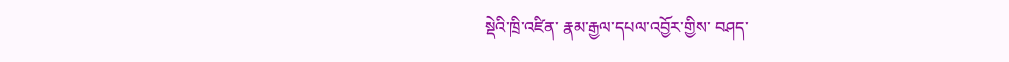སྡེའི་ཁྲི་འཛིན་ རྣམ་རྒྱལ་དཔལ་འབྱོར་གྱིས་ བཤད་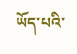ཡོད་པའི་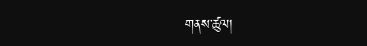གནས་ཚུལ།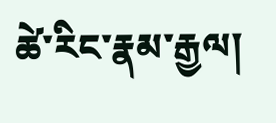ཚེ་རིང་རྣམ་རྒྱལ།